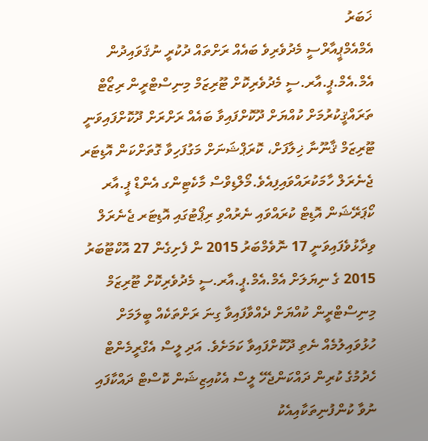ޚަބަރު
އެމްއެމްޕީއާރްސީ މެދުވެރިވެ ބައެއް ރަށްތައް ދުކުރީ ނުޤަވައިދުން
އެމް.އެމް.ޕީ.އާރ.ސީ މެދުވެރިކޮށް ޓޫރިޒަމް މިނިސްޓްރީން ރިޒޯޓް ތަރައްޤީކުރުމަށް ކުއްޔަށް ދޫކޮށްފައިވާ ބައެއް ރަށްރަށް ދޫކޮށްފައިވަނީ ޓޫރިޒަމް ޤާނޫނާ ޚިލާފަށް، ކޮރަޕްޝަނަށް މަގުފަހިވާ ގޮތަށްކަން އޮޑިޓަރ ޖެނެރަލް ހާމަކުރައްވައިފިއެވެ.މޯލްޑިވްސް މާކެޓިންގ އެންޑް ޕީ.އާރ ކޯޕަރޭޝަން އޮޑިޓް ކުރައްވައި ނެރުއްވި ރިޕޯޓުގައި އޮޑިޓަރ ޖެނެރަލް ވިދާޅުވެފައިވަނީ 17 ނޮވެމްބަރު 2015 ން ފެށިގެން 27 އޮކްޓޫބަރު 2015 ގެ ނިޔަލަށް އެމް.އެމް.ޕީ.އާރ.ސީ މެދުވެރިކޮށް ޓޫރިޒަމް މިނިސްޓްރީން ކުއްޔަށް ދެއްވާފައިވާ ގިނަ ރަށްތަކެއް ބީލަމަށް ހުޅުވައިލުމެއް ނެތި ދޫކޮށްފައިވާ ކަމަށެވެ. އަދި ލީސް އެގްރީމެންޓް ހެދުމުގެ ކުރިން ދައްކަންޖެހޭ ލީސް އެކުއިޒިޝަން ކޮސްޓް ދައްކާފައި ނުވާ ކުންފުނިތަކާއިއެކު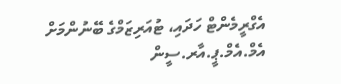އެގްރީމެންޓް ހަދައި، ޓުއަރިޒަމްގެ ބޭނުންމަށް އެމް.އެމް.ޕީ.އާރ.ސީން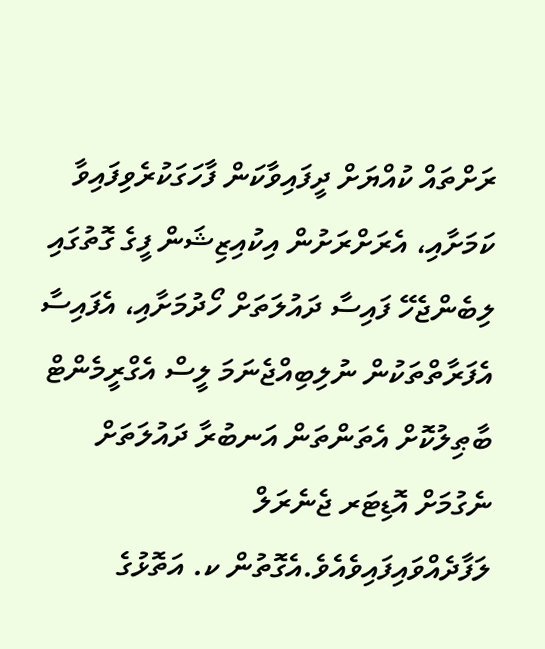ރަށްތައް ކުއްޔަށް ދީފައިވާކަން ފާހަގަކުރެވިފައިވާ ކަމަށާއި، އެރަށްރަށުން އިކުއިޒިޝަން ފީގެ ގޮތުގައި ލިބެންޖެހޭ ފައިސާ ދައުލަތަށް ހޯދުމަށާއި، އެފައިސާ އެފަރާތްތަކުން ނުލިބިއްޖެނަމަ ލީސް އެގްރީމެންޓް ބާޠިލުކޮށް އެތަންތަން އަނބުރާ ދައުލަތަށް ނެގުމަށް އޮޑިޓަރ ޖެނެރަލް ލަފާދެއްވައިފައިވެއެވެ.އެގޮތުން ކ. އަތޮޅުގެ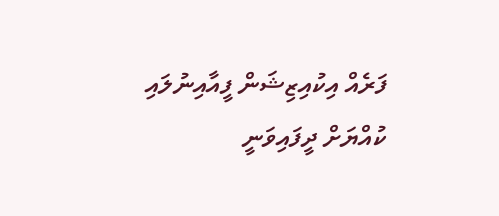ފަރެއް އިކުއިޒިޝަން ފީއާއިނުލައި ކުއްޔަށް ދީފައިވަނީ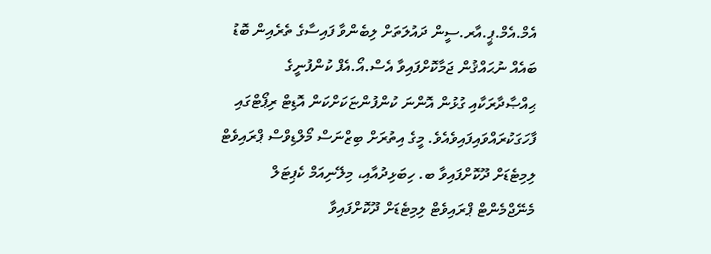އެމް.އެމް.ޕީ.އާރ.ސީން ދައުލަތަށް ލިބެންވާ ފައިސާގެ ތެރެއިން ބޮޑު ބައެއް ނުޙައްޤުން ޖަމާކޮށްފައިވާ އެސް.އޯ.އެފް ކުންފުނީގެ ޙިއްޞާދާރަކާއި ގުޅުން އޮންނަ ކުންފުންޏަކަށްކަން އޮޑިޓް ރިޕޯޓްގައި ފާހަގަކުރައްވައިފައިވެއެވެ. މީގެ އިތުރަށް ބިޒްނަސް މޯލްޑިވްސް ޕްރައިވެޓް ލިމިޓެޑަށް ދޫކޮށްފައިވާ ބ. ހިބަޅިދުއާއި، މިލޭނިއަމް ކެޕިޓަލް މެނޭޖްމެންޓް ޕްރައިވެޓް ލިމިޓެޑަށް ދޫކޮށްފައިވާ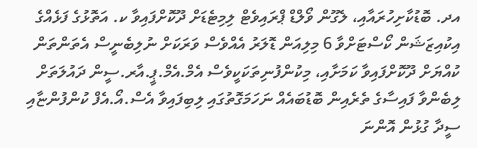އދ. ބޮޑުކާށިހުރައާއި، ލެގޫން ވޯލްޑް ޕްރައިވެޓް ލިމިޓެޑަށް ދޫކޮށްފައިވާ ކ. އަތޮޅުގެ ފަޅެއްގެ އިކުއިޒަޝަން ކޯސްޓަށްވާ 6 މިލިއަން ޑޮލަރު އެއްވެސް ވަރަކަށް ނުލިބެނީސް އެތަންތަން ކުއްޔަށް ދޫކޮށްފައިވާ ކަމަށާއި، މިކުންފުނިތަކަކީވެސް އެމް.އެމް.ޕީ.އާރ.ސީން ދައުލަތަށް ލިބެންވާ ފައިސާގެ ތެރެއިން ބޮޑުބައެއް ނަހަމަގޮތުގައި ލިބިފައިވާ އެސް.އޯ.އެފް ކުންފުންޏާއި ސީދާ ގުޅުން އޮންނަ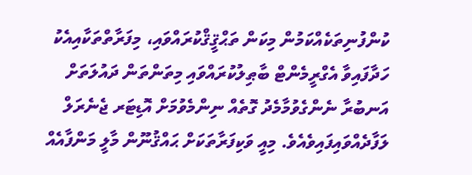ކުންފުނިތަކެއްކަމުން މިކަން ތަޙްޤީޤްކުރައްވައި، މިފަރާތްތަކާއިއެކު ހަދާފައިވާ އެގްރީމެންޓް ބާޠިލުކުރައްވައި މިތަންތަން ދައުލަތަށް އަނބުރާ ނެންގެވުމާމެދު ގޮތެއް ނިންމެވުމަށް އޮޑިޓަރ ޖެނެރަލް ލަފާދެއްވައިފައިވެއެވެ. މިއީ ވަކިފަރާތަކަށް ޙައްޤުނޫން މާލީ މަންފާއެއް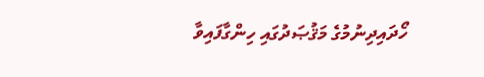ހޯދައިދިނުމުގެ މަޤުޞަދުގައި ހިންގާފައިވާ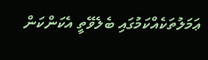ޢަމަލުތަކެއްކަމުގައި ބެލެވޭތީ އެކަންކަން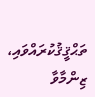ތަޙްޤީޤުކުރައްވައި، ޒިންމާވާ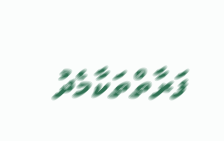ފަރާތްތަކާމެދު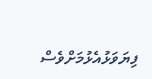ފިޔަވަޅުއެޅުމަށްވެސް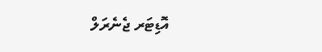އޮޑިޓަރ ޖެނެރަލް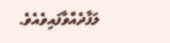ލަފާދެއްވާފައިވެއެވެ.